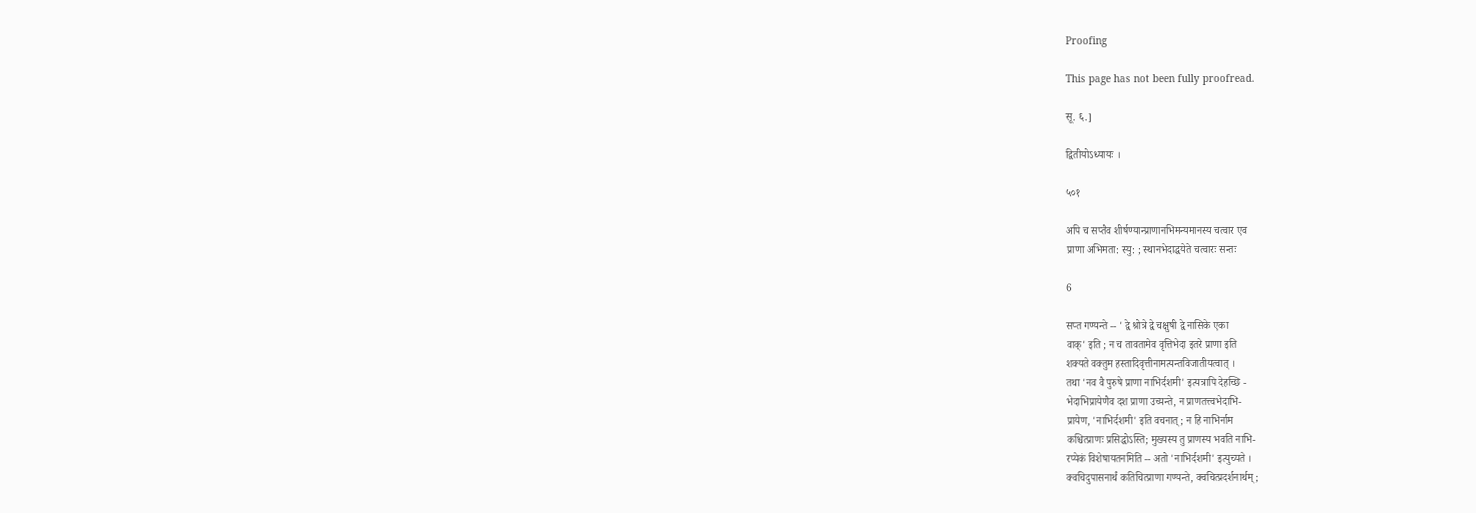Proofing

This page has not been fully proofread.

सू. ६.]

द्वितीयोऽध्यायः ।

५०१

अपि च सप्तैव शीर्षण्यान्प्राणानभिमन्यमानस्य चत्वार एव
प्राणा अभिमता: स्यु: ; स्थानभेदाद्धयेते चत्वारः सन्तः

6

सप्त गण्यन्ते -- ' द्वे श्रोत्रे द्वे चक्षुषी द्वे नासिके एका
वाक्' इति ; न च तावतामेव वृत्तिभेदा इतरे प्राणा इति
शक्यते वक्तुम हस्तादिवृत्तीनामत्यन्तविजातीयत्वात् ।
तथा 'नव वै पुरुषे प्राणा नाभिर्दशमी' इत्यत्रापि देहच्छि -
भेदाभिप्रायेणैव दश प्राणा उच्यन्ते, न प्राणतत्त्वभेदाभि-
प्रायेण, 'नाभिर्दशमी' इति वचनात् ; न हि नाभिर्नाम
कश्चित्प्राणः प्रसिद्धोऽस्ति; मुख्यस्य तु प्राणस्य भवति नाभि-
रप्येकं विशेषायतनमिति -- अतो 'नाभिर्दशमी' इत्युच्यते ।
क्वचिदुपासनार्थं कतिचित्प्राणा गण्यन्ते, क्वचित्प्रदर्शनार्थम् ;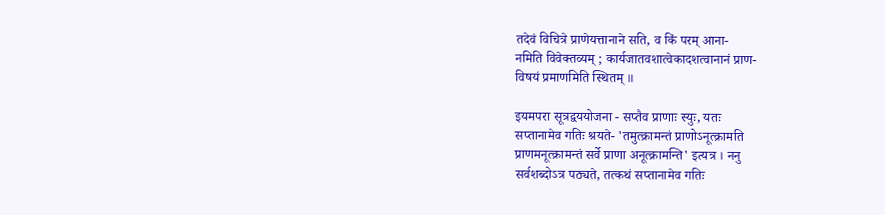तदेवं विचित्रे प्राणेयत्तानाने सति, व किं परम् आना-
नमिति विवेक्तव्यम् ; कार्यजातवशात्वेकादशत्वानानं प्राण-
विषयं प्रमाणमिति स्थितम् ॥

इयमपरा सूत्रद्वययोजना - सप्तैव प्राणाः स्युः, यतः
सप्तानामेव गतिः श्रयते- 'तमुत्क्रामन्तं प्राणोऽनूत्क्रामति
प्राणमनूत्क्रामन्तं सर्वे प्राणा अनूत्क्रामन्ति' इत्यत्र । ननु
सर्वशब्दोऽत्र पठ्यते, तत्कथं सप्तानामेव गतिः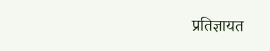प्रतिज्ञायत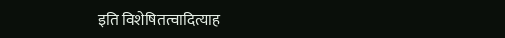इति विशेषितत्वादित्याह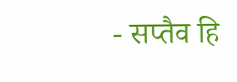- सप्तैव हि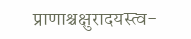प्राणाश्चक्षुरादयस्त्व-